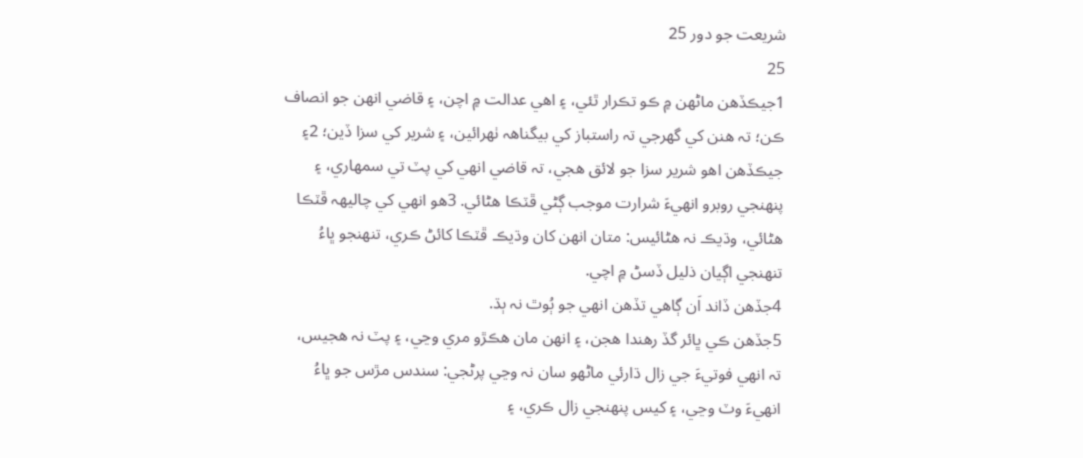شريعت جو دور 25
25
1جيڪڏهن ماڻهن ۾ ڪو تڪرار ٿئي، ۽ اهي عدالت ۾ اچن، ۽ قاضي انهن جو انصاف ڪن؛ تہ هنن کي گهرجي تہ راستباز کي بيگناهہ ٺهرائين، ۽ شرير کي سزا ڏين؛ 2۽ جيڪڏهن اهو شرير سزا جو لائق هجي، تہ قاضي انهي کي پٽ تي سمهاري، ۽ پنهنجي روبرو انهيءَ شرارت موجب ڳڻي ڦٽڪا هڻائي. 3هو انهي کي چاليهہ ڦٽڪا هڻائي، وڌيڪ نہ هڻائيس: متان انهن کان وڌيڪ ڦٽڪا کائڻ ڪري، تنهنجو ڀاءُ تنهنجي اڳيان ذليل ڏسڻ ۾ اچي.
4جڏهن ڏاند اَن ڳاهي تڏهن انهي جو ٻُوٿ نہ ٻڌ.
5جڏهن ڪي ڀائر گڏ رهندا هجن، ۽ انهن مان هڪڙو مري وڃي، ۽ پٽ نہ هجيس، تہ انهي فوتيءَ جي زال ڌارئي ماڻهو سان نہ وڃي پرڻجي: سندس مڙس جو ڀاءُ انهيءَ وٽ وڃي، ۽ کيس پنهنجي زال ڪري، ۽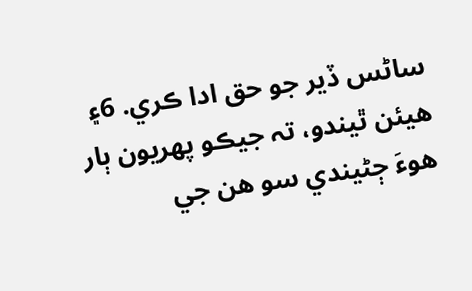ساڻس ڏير جو حق ادا ڪري. 6۽ هيئن ٿيندو، تہ جيڪو پهريون ٻار هوءَ ڄڻيندي سو هن جي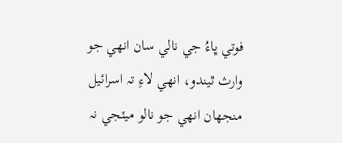فوتي ڀاءُ جي نالي سان انهي جو وارث ٿيندو، انهي لاءِ تہ اسرائيل منجهان انهي جو نالو ميٽجي نہ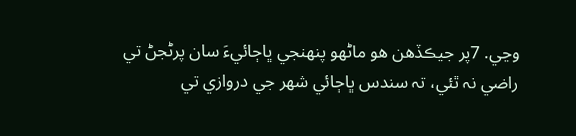وڃي. 7پر جيڪڏهن هو ماڻهو پنهنجي ڀاڄائيءَ سان پرڻجڻ تي راضي نہ ٿئي، تہ سندس ڀاڄائي شهر جي دروازي تي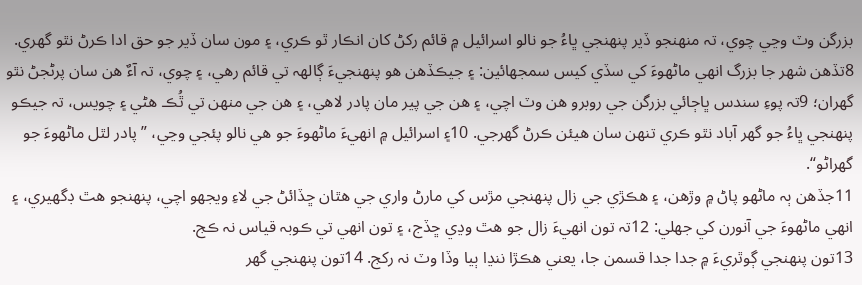بزرگن وٽ وڃي چوي، تہ منهنجو ڏير پنهنجي ڀاءُ جو نالو اسرائيل ۾ قائم رکڻ کان انڪار ٿو ڪري، ۽ مون سان ڏير جو حق ادا ڪرڻ نٿو گهري. 8تڏهن شهر جا بزرگ انهي ماڻهوءَ کي سڏي کيس سمجهائين: ۽ جيڪڏهن هو پنهنجيءَ ڳالهہ تي قائم رهي، ۽ چوي، تہ آءٌ هن سان پرڻجڻ نٿو گهران؛ 9تہ پوءِ سندس ڀاڄائي بزرگن جي روبرو هن وٽ اچي، ۽ هن جي پير مان پادر لاهي، ۽ هن جي منهن تي ٿُڪ هڻي ۽ چويس، تہ جيڪو پنهنجي ڀاءُ جو گهر آباد نٿو ڪري تنهن سان هيئن ڪرڻ گهرجي. 10۽ اسرائيل ۾ انهيءَ ماڻهوءَ جو هي نالو پئجي وڃي، ”پادر لٿل ماڻهوءَ جو گهراڻو“.
11جڏهن ٻہ ماڻهو پاڻ ۾ وڙهن، ۽ هڪڙي جي زال پنهنجي مڙس کي مارڻ واري جي هٿان ڇڏائڻ جي لاءِ ويجهو اچي، پنهنجو هٿ ڊگهيري، ۽ انهي ماڻهوءَ جي آنورن کي جهلي: 12تہ تون انهيءَ زال جو هٿ وڍي ڇڏج، ۽ تون انهي تي ڪوبہ قياس نہ ڪج.
13تون پنهنجي ڳوٿريءَ ۾ جدا جدا قسمن جا، يعني هڪڙا ننڍا ٻيا وڏا وٽ نہ رکج. 14تون پنهنجي گهر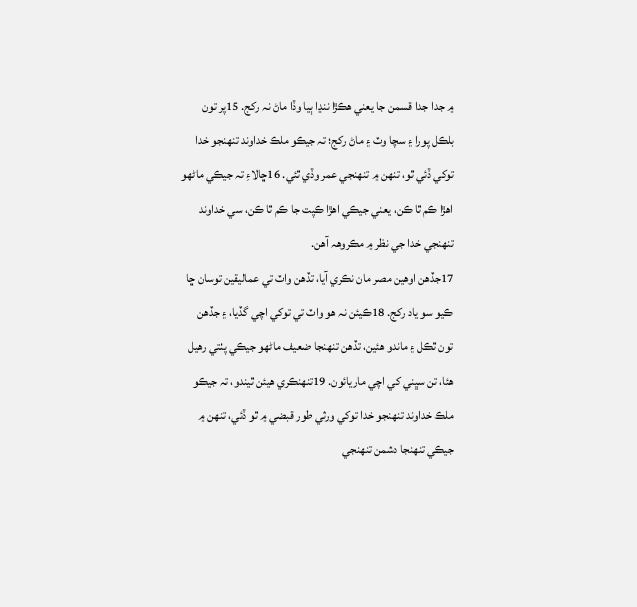۾ جدا جدا قسمن جا يعني هڪڙا ننڍا ٻيا وڏا ماڻ نہ رکج. 15پر تون بلڪل پورا ۽ سچا وٽ ۽ ماڻ رکج؛ تہ جيڪو ملڪ خداوند تنهنجو خدا توکي ڏئي ٿو، تنهن ۾ تنهنجي عمر وڏي ٿئي. 16ڇالاءِ تہ جيڪي ماڻهو اهڙا ڪم ٿا ڪن، يعني جيڪي اهڙا ڪپت جا ڪم ٿا ڪن، سي خداوند تنهنجي خدا جي نظر ۾ مڪروهہ آهن.
17جڏهن اوهين مصر مان نڪري آيا، تڏهن واٽ تي عماليقين توسان ڇا ڪيو سو ياد رکج. 18ڪيئن نہ هو واٽ تي توکي اچي گڏيا، ۽ جڏهن تون ٿڪل ۽ ماندو هئين، تڏهن تنهنجا ضعيف ماڻهو جيڪي پٺتي رهيل هئا، تن سڀني کي اچي ماريائون. 19تنهنڪري هيئن ٿيندو، تہ جيڪو ملڪ خداوند تنهنجو خدا توکي ورثي طور قبضي ۾ ٿو ڏئي، تنهن ۾ جيڪي تنهنجا دشمن تنهنجي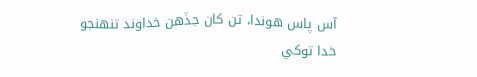آس پاس هوندا، تن کان جڏهن خداوند تنهنجو خدا توکي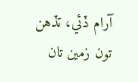آرام ڏئي، تڏهن تون زمين تان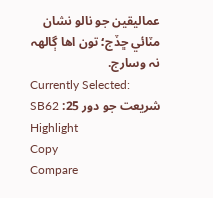عماليقين جو نالو نشان مٽائي ڇڏج؛ تون اها ڳالهہ نہ وسارج.
Currently Selected:
شريعت جو دور 25: SB62
Highlight
Copy
Compare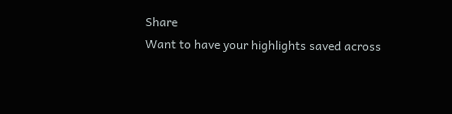Share
Want to have your highlights saved across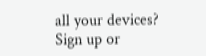all your devices? Sign up or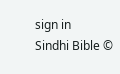sign in
Sindhi Bible ©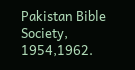Pakistan Bible Society, 1954,1962.